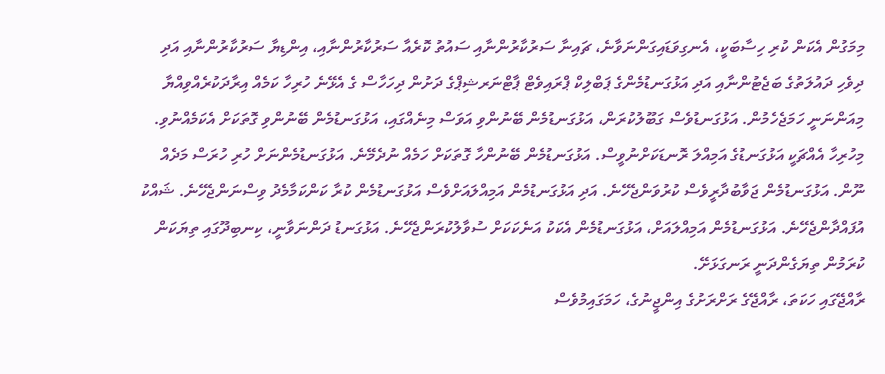މިމަގުން އެކަން ކުރި ހިސާބަކީ، އެނގިވަޑައިގަންނަވާނެ، ޗައިނާ ސަރުކާރުންނާއި ސައުތު ކޮރެއާ ސަރުކާރުންނާއި، އިންޑިޔާ ސަރުކާރުންނާއި އަދި ދިވެހި ދައުލަތުގެ ބަޖެޓުންނާއި އަދި އަޅުގަނޑުމެންގެ ޕަބްލިކް ޕްރައިވެޓް ޕާޓްނަރޝިޕްގެ ދަށުން ދިހަހާސް ގެ އެޅޭނެ ހުރިހާ ކަމެއް އިރާދަކުރެއްވިއްޔާ މިއަންނަނީ ހަމަޖެހެމުން. އަޅުގަނޑުވެސް ގަބޫލުކުރަން، އަޅުގަނޑުމެން ބޭނުންވި އަވަސް މިނެއްގައި، އަޅުގަނޑުމެން ބޭނުންވި ގޮތަކަށް އެކަމެއްނުވި. މިހުރިހާ އެއްޗަކީ އަޅުގަނޑުގެ އަމިއްލަ ރޮނޑަކަށްނުވީސް. އަޅުގަނޑުމެން ބޭނުންހާ ގޮތަކަށް ހަމެއް ނުދެމޭނެ. އަޅުގަނޑުމެންނަށް ހުރި ހުރަސް މަދެއް ނޫން. އަޅުގަނޑުމެން ޖަވާބުދާރީވެސް ކުރުވަންޖެހޭނެ. އަދި އަޅުގަނޑުމެން އަމިއްލައަށްވެސް އަޅުގަނޑުމެން ކުރާ ކަންކަމާމެދު ވިސްނަންޖެހޭނެ. ޝައްކު އުފައްދާންޖެހޭނެ. އަޅުގަނޑުމެން އަމިއްލައަށް، އަޅުގަނޑުމެން އެކަކު އަނެކަކަށް ސުވާލުކުރަންޖެހޭނެ. އަޅުގަނޑު ދަންނަވާނީ، ކިނބިދޫގައި ތިޔަކަން ކުރަމުން ތިޔަގެންދަނީ ރަނގަޅަށޭ.
ރާއްޖޭގައި ހަކަތަ، ރާއްޖޭގެ ރަށްރަށުގެ އިންޖީނުގެ، ހަމަގައިމުވެސް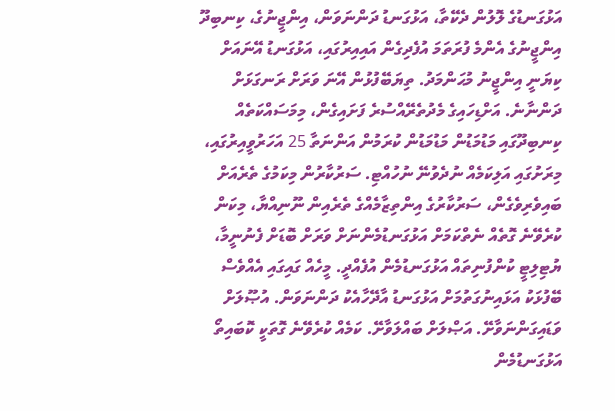އަޅުގަނޑުގެ ލޮލުން ދެކޭތާ، އަޅުގަނޑު ދަންނަވަން، އިންޖީނުގެ، ކިނބިދޫ އިންޖީނުގެ އެންމެ ފުރަތަމަ އުފެދިގެން އައިއިރުގައި، އަޅުގަނޑު އޭނައަށް ކިޔަނީ އިންޖީނު މުޙަންމަދު. ތިޔަބޭފުޅުން އޭނަ ވަރަށް ރަނގަޅަށް ދަންނާނެ. އަށްޑިހައިގެ މެދުތެރޭއްސުރެ ފަށައިގެން، މިމަސައްކަތެއް ކިނބިދޫގައި މަޑުމަޑުން މަޑުމަޑުން ކުރަމުން އަންނަތާ 25 އަހަރުވީއިރުގައި، މިރަށުގައި އަލިކަމެއް ނުދެވުނޭ ނުހުއްޓި. ސަރުކާރުން މިކަމުގެ ތެރެއަށް ބައިވެރިވެގެން، ސަރުކާރުގެ އިންތިޒާމެއްގެ ތެރެއިން ނޫނިއްޔާ، މިކަން ކުރެވޭނެ ގޮތެއް ނެތްކަމަށް އަޅުގަނޑުމެންނަށް ވަރަށް ބޮޑަށް ފެނުނީމާ، ޔުޓިލިޓީ ކުންފުނިތައް އަޅުގަނޑުމެން އުފެއްދީ. މީހެއް ގައިގައި އެއްވެސް ބޭފުޅަކު އަޅައިނުގަތުމަށް އަޅުގަނޑު އާދޭހާއެކު ދަންނަވަން. އުޞޫލަށް ވަޑައިގަންނަވާށޭ. އަޞްލަށް ބައްލަވާށޭ. ކަމެއް ކުރެވޭނެ ގޮތަކީ ކޮބައިތޯ އަޅުގަނޑުމެން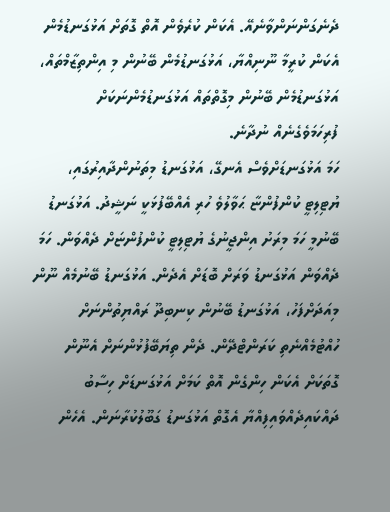ދެނެގަންނަންވާނެއޭ. އެކަން ކުރެވެން އޮތް ގޮތަށް އަޅުގަނޑުމެން އެކަން ކުރީމާ ނޫނިއްޔާ، އަޅުގަނޑުމެން ބޭނުން މި އިންތިޒާމްތައް، އަޅުގަނޑުމެން ބޭނުން މިގޮތްތައް އަޅުގަނޑުމެންނަކަށް ފުރިހަމަވެގެނެއް ނުދާނެ.
ހަމަ އަޅުގަނޑަށްވެސް އެނގޭ، އަޅުގަނޑު މިތަނުންދާއިރުގައި، ޔުޓިލިޓީ ކުންފުންޏާ ޙަވާލުވެ ހުރި އެއްބޭފުޅަކީ ނަޝީދު. އަޅުގަނޑު ބޭނުމީ ހަމަ މިރަށު އިންޖީނުގެ ޔުޓިލިޓީ ކުންފުންޏަށް ދެއްވަން. ހަމަ ދެއްވަން އަޅުގަނޑު ވަރަށް ބޮޑަށް އެދެން. އަޅުގަނޑު ބޭނުމެއް ނޫން މިއަދަށްފަހު، އަޅުގަނޑު ބޭނުން ކިނބިދޫ ރައްޔިތުންނަށް ހުއްޓުމެއްނެތި ކަރަންޓްދޭން. ދެން ތިޔަބޭފުޅުންނަށް އެނޫން ގޮތަކަށް އެކަން ހިންގެން އޮތް ކަމަށް އަޅުގަނޑަށް ހިސާބު ދައްކައިދެއްވައިފިއްޔާ އެގޮތް އަޅުގަނޑު ގަބޫލުކުރާނަން. އެހެން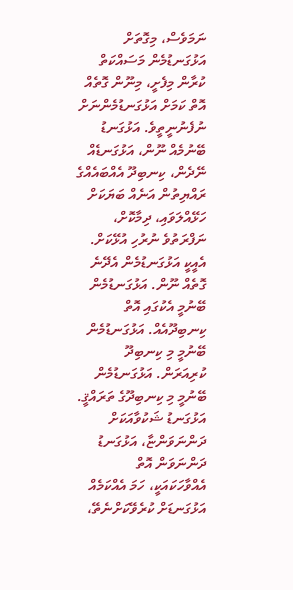ނަމަވެސް، މިގޮތަށް އަޅުގަނޑުމެން މަސައްކަތް ކުރާން މިފެށީ، މިނޫން ގޮތެއް އޮތް ކަމަށް އަޅުގަނޑުމެންނަށް ނުފެނުނީތީވެ. އަޅުގަނޑު ބޭނުމެއް ނޫން، އަޅުގަނޑެއް ނޭދެން، ކިނބިދޫ އެއްބައެއްގެ ރައްޔިތުން އަނެއް ބަޔަކަށް ހަޅޭއްލަވައި، ދިމާކޮށް، ނަފްރަތުވެ ނުރުހި އުޅޭކަށް. އެއީކީ އަޅުގަނޑުމެން އެދޭނެ ގޮތެއް ނޫން. އަޅުގަނޑުމެން ބޭނުމީ އެކުގައި އޮތް ކިނބިދޫއެއް. އަޅުގަނޑުމެން ބޭނުމީ މި ކިނބިދޫ ކުރިއަރަން. އަޅުގަނޑުމެން ބޭނުމީ މި ކިނބިދޫގެ ތަރައްޤީ.
އަޅުގަނޑު ޝަކުވާއަކަށް ދަންނަވަންޏާ، އަޅުގަނޑު ދަންނަވަން އޮތް އެއްވާހަކައަކީ، ހަމަ އެއްކަމެއް އަޅުގަނޑަށް ކުރެވޭކަށްނެތޭ،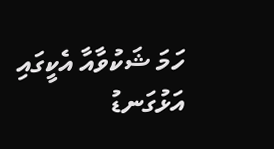ހަމަ ޝަކުވާއާ އެކީގައި އަޅުގަނޑު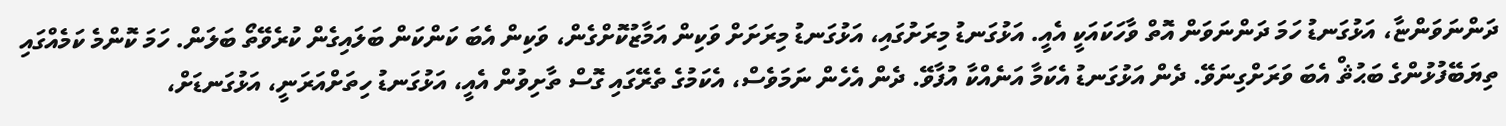ދަންނަވަންޏާ، އަޅުގަނޑު ހަމަ ދަންނަވަން އޮތް ވާހަކައަކީ އެއީ. އަޅުގަނޑު މިރަށުގައި، އަޅުގަނޑު މިރަށަށް ވަކިން އަމާޒުކޮށްގެން، ވަކިން އެބަ ކަންކަން ބަލައިގެން ކުރެވޭތޯ ބަލަން. ހަމަ ކޮންމެ ކަމެއްގައި ތިޔަބޭފުޅުންގެ ބަޙުޘް އެބަ ވަރަށްގިނަވޭ. ދެން އަޅުގަނޑު އެކަމާ އަނެއްކާ އުފާވޭ. ދެން އެހެން ނަމަވެސް، އެކަމުގެ ތެރޭގައި ގޮސް ތާށިވުން އެއީ، އަޅުގަނޑު ހިތަށްއަރަނީ، އަޅުގަނޑަށް،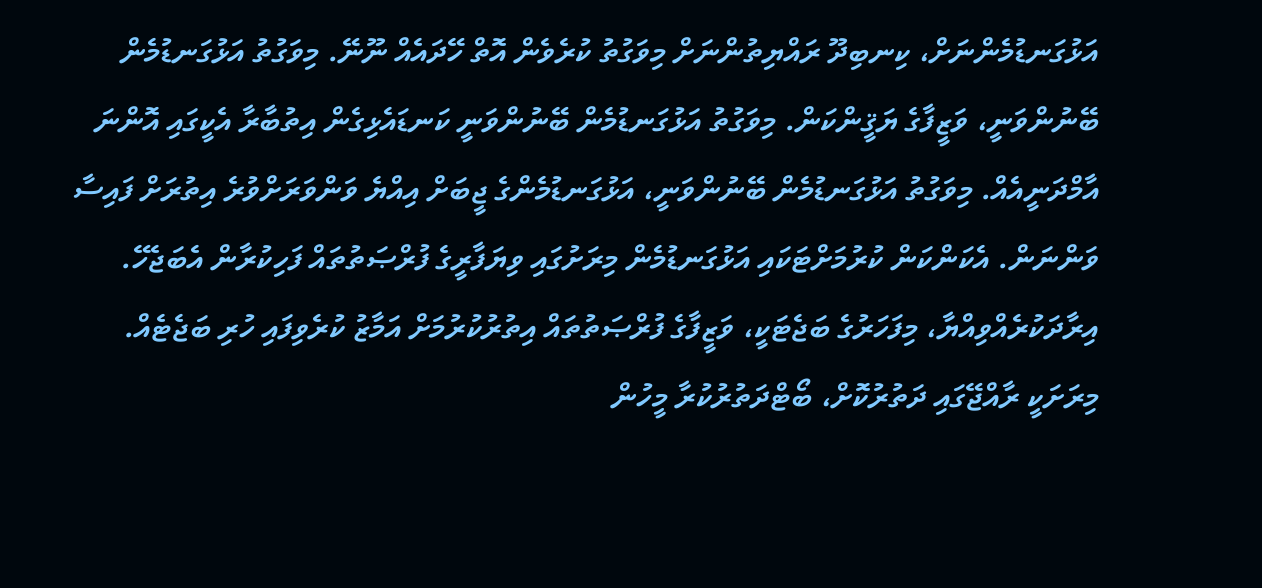އަޅުގަނޑުމެންނަށް، ކިނބިދޫ ރައްޔިތުންނަށް މިވަގުތު ކުރެވެން އޮތް ހޭދައެއް ނޫނޭ. މިވަގުތު އަޅުގަނޑުމެން ބޭނުންވަނީ، ވަޒީފާގެ ޔަޤީންކަން. މިވަގުތު އަޅުގަނޑުމެން ބޭނުންވަނީ ކަނޑައެޅިގެން އިތުބާރާ އެކީގައި އޮންނަ އާމްދަނީއެއް. މިވަގުތު އަޅުގަނޑުމެން ބޭނުންވަނީ، އަޅުގަނޑުމެންގެ ޖީބަށް އިއްޔެ ވަންވަރަށްވުރެ އިތުރަށް ފައިސާ ވަންނަން. އެކަންކަން ކުރުމަށްޓަކައި އަޅުގަނޑުމެން މިރަށުގައި ވިޔަފާރީގެ ފުރްޞަތުތައް ފަހިކުރާން އެބަޖެހޭ. އިރާދަކުރެއްވިއްޔާ، މިފަހަރުގެ ބަޖެޓަކީ، ވަޒީފާގެ ފުރްޞަތުތައް އިތުރުކުރުމަށް އަމާޒު ކުރެވިފައި ހުރި ބަޖެޓެއް.
މިރަށަކީ ރާއްޖޭގައި ދަތުރުކޮށް، ބޯޓްދަތުރުކުރާ މީހުން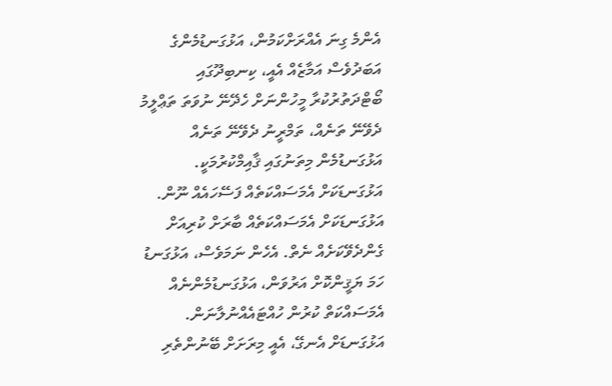އެންމެ ގިނަ އެއްރަށްކަމުން، އަޅުގަނޑުމެންގެ އަބަދުވެސް އަމާޒެއް އެއީ، ކިނބިދޫގައި ބޯޓްދަތުރުކުރާ މީހުންނަށް ހެދޭނޭ ނުވަތަ ތަޢްލީމު ދެވޭނޭ ތަނެއް، ތަމްރީނު ދެވޭނޭ ތަނެއް އަޅުގަނޑުމެން މިތަނުގައި ޤާއިމްކުރުމަކީ. އަޅުގަނޑަކަށް އެމަސައްކަތެއް ފަސޭހައެއް ނޫން. އަޅުގަނޑަކަށް އެމަސައްކަތެއް ބާރަށް ކުރިއަށް ގެންދެވޭކަށެއް ނެތް. އެހެން ނަމަވެސް، އަޅުގަނޑު ހަމަ ޔަޤީންކޮށް އަރުވަން، އަޅުގަނޑުމެންނެއް އެމަސައްކަތް ކުރުން ހުއްޓައެއްނުލާނަން. އަޅުގަނޑަށް އެނގޭ، އެއީ މިރަށަށް ބޭނުންތެރި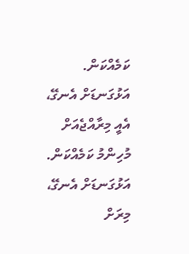ކަމެއްކަން. އަޅުގަނޑަށް އެނގޭ، އެއީ މިރާއްޖެއަށް މުހިންމު ކަމެއްކަން. އަޅުގަނޑަށް އެނގޭ، މިރަށް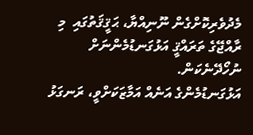މެދުވެރިކޮށްގެން ނޫނިއްޔާ، ޙަޤީޤަތުގައި  މި ރާއްޖޭގެ ތަރައްޤީ އަޅުގަނޑުމެންނަށް ނުހޯދޭނެކަން.
އަޅުގަނޑުމެންގެ އަނެއް އަމާޒަކަށްވީ، ރަނގަޅު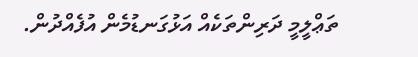ތަޢްލީމީ ދަރިންތަކެއް އަޅުގަނޑުމެން އުފެއްދުން.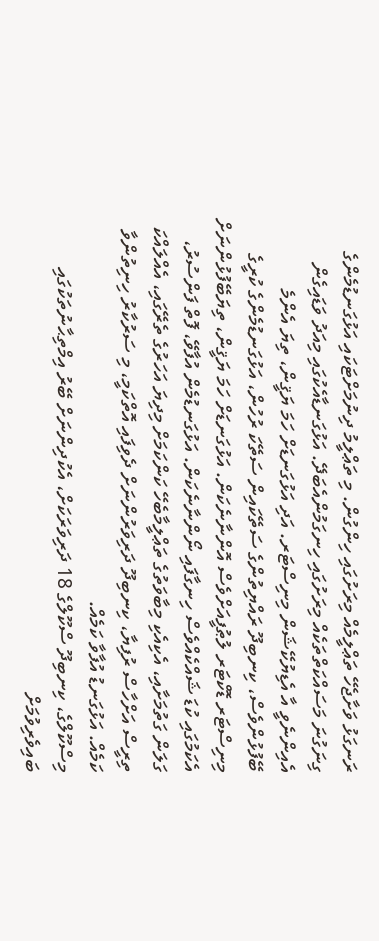ރަނގަޅު ވަށާޖެހޭ ތަޢްލީމެއް މިރަށުގައި ހިންގުން. މި ތަޢްލީމު ދިނުމަށްޓަކައި އަޅުގަނޑުމެންގެ ގިނަގުނަ މަސައްކަތްތަކެއް މިރަށުގައި ހިނގަމުންއެބަދޭ. އަޅުގަނޑާއެކުގައި މިއަދު ވަޑައިގެން އެއިންނެވީ އާ އެޑިޔުކޭޝަން މިނިސްޓަރ. އަދި އަޅުގަނޑަށް ހަމަ ޔަޤީން، ތިޔަ އެންމެ ބޭފުޅުންވެސް، ކިނބިދޫ ރައްޔިތުންގެ ސަތޭކައިން ސަތޭކަ ރުހުން، އަޅުގަނޑުމެންގެ ކުރީގެ މިނިސްޓަރ ޑޮކްޓަރ ލުޠުފީއަށްވެސް އޮންނާނެކަން. އަޅުގަނޑަށް ހަމަ ޔަޤީން، ތިޔަބޭފުޅުންނަށް އެކަމުގައި ކުޑަ ޝައްކެއްވެސް ހިނގާފައި ނޯންނާނެކަން. އަޅުގަނޑުމެން އުފާވޭ، ފޮތް ފަންސުރު، ގަލަން ގަތުމަށާއި، އެކިއެކި މިބާވަތުގެ ތަޢްލީމާބެހޭ ކަންކަމަށް މިދިޔަ އަހަރުގެ ތެރޭގައި، އެއްލައްކަ ތިރީސް އަށްހާސް ރުފިޔާ، ކިނބިދޫ ދަރިވަރުންނަށް ދެވިފައި އޮތްކަމީ، މި ސަރުކާރު ހިނިތުންވާ ކަމެއް. އަޅުގަނޑު އުފާވާ ކަމެއް.
މިސްކޫލްގެ، ކިނބިދޫ ސްކޫލްގެ 18 ދަރިވަރަކަށް، އެކުދިންނަށް ބޭރު އިމްތިޙާނުތަކުގައި ބައިވެރިވުމަށް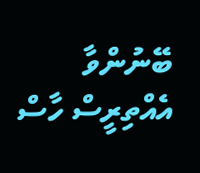ބޭނުންވާ އެއްތިރީސް ހާސް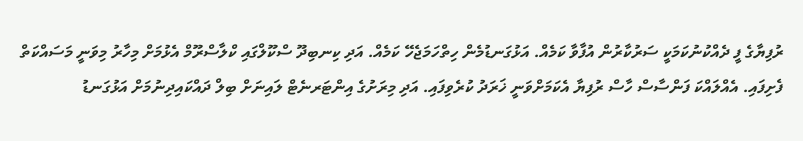ރުފިޔާގެ ފީ ދެއްކުނުކަމަކީ ސަރުކާރުން އުފާވާ ކަމެއް. އަޅުގަނޑުމެން ހިތްހަމަޖެހޭ ކަމެއް. އަދި ކިނބިދޫ ސްކޫލްގައި ކްލާސްރޫމް އެޅުމަށް މިހާރު މިވަނީ މަސައްކަތް ފެށިފައި. އެއްލައްކަ ފަންސާސް ހާސް ރުފިޔާ އެކަމަށްވަނީ ޚަރަދު ކުރެވިފައި. އަދި މިރަށުގެ އިންޓަރނެޓް ލައިނަށް ބިލް ދައްކައިދިނުމަށް އަޅުގަނޑު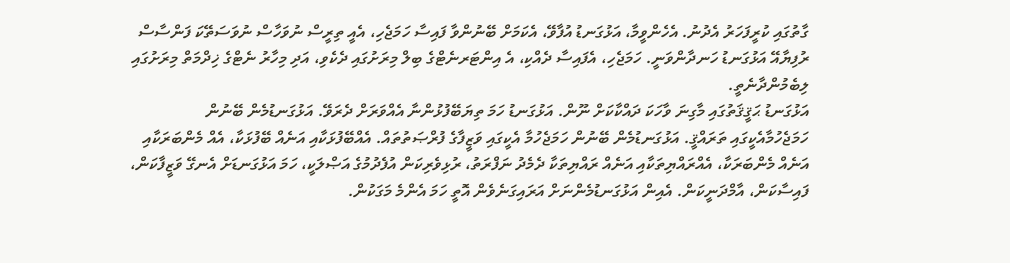ގާތުގައި ކުރީފަހަރު އެދުނު. އެހެންވީމާ، އަޅުގަނޑު އުފާވޭ، އެކަމަށް ބޭނުންވާ ފައިސާ ހަމަޖެހި، އެއީ ތިރީސް ނުވަހާސް ނުވަސަތޭކަ ފަންސާސް ރުފިޔާއޭ އަޅުގަނޑު ހަނދާންވަނީ. ހަމަޖެހި، އެފައިސާ ދެއްކި، އެ އިންޓަރނެޓްގެ ބިލް މިރަށުގައި ދެކެވި، އަދި މިހާރު ނެޓްގެ ޚިދްމަތް މިރަށުގައި ލިބެމުންދާނެތީ.
އަޅުގަނޑު ޙަޤީޤަތުގައި މާގިނަ ވާހަކަ ދައްކާކަށް ނޫން. އަޅުގަނޑު ހަމަ ތިޔަބޭފުޅުންނާ އެއްވަރަށް ދެރަވޭ. އަޅުގަނޑުމެން ބޭނުން ހަމަޖެހުމާއެކީގައި ތަރައްޤީ. އަޅުގަނޑުމެން ބޭނުން ހަމަޖެހުމާ އެކީގައި ވަޒީފާގެ ފުރްޞަތުތައް. އެއްބޭފުޅަކާއި އަނެއް ބޭފުޅަކާ، އެއް މެންބަރަކާއި އަނެއް މެންބަރަކާ، އެއްރައްޔިތަކާއި އަނެއް ރައްޔިތަކާ ދެމެދު ނަފްރަތު، ރުޅިވެރިކަން އުފެދުމުގެ އަޞްލަކީ، ހަމަ އަޅުގަނޑަށް އެނގޭ ވަޒީފާކަން، ފައިސާކަން، އާމްދަނީކަން. އެއިން އަޅުގަނޑުމެންނަށް އަރައިގަނެވެން އޮތީ ހަމަ އެންމެ މަގަކުން.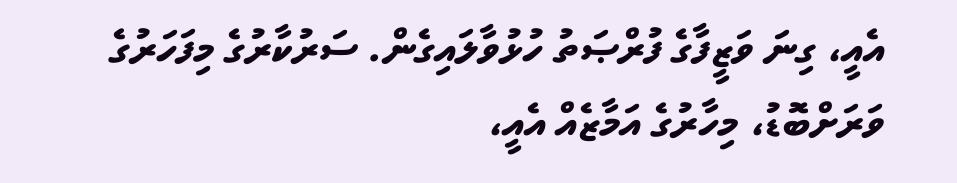އެއީ، ގިނަ ވަޒީފާގެ ފުރްޞަތު ހުޅުވާލައިގެން. ސަރުކާރުގެ މިފަހަރުގެ ވަރަށްބޮޑު، މިހާރުގެ އަމާޒެއް އެއީ،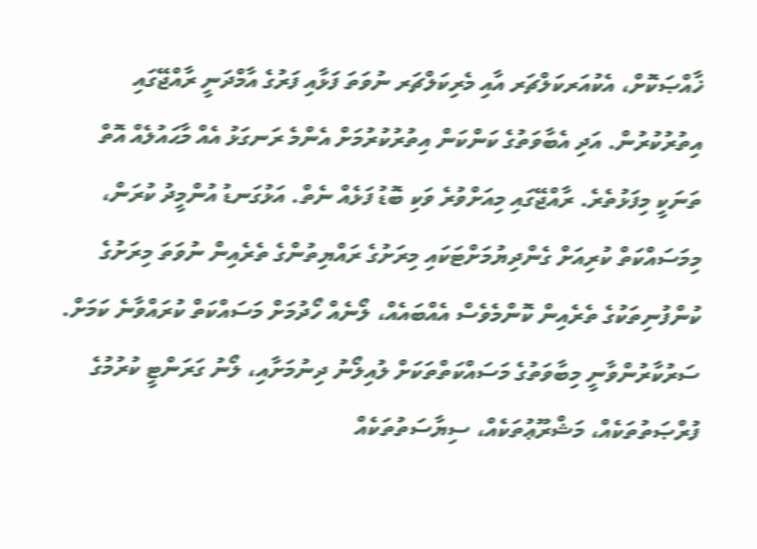ޚާއްޞަކޮށް، އެކުއަރކަލްޗަރ އާއި މެރިކަލްޗަރ ނުވަތަ ފަޅާއި ފަރުގެ އާމްދަނީ ރާއްޖޭގައި އިތުރުކުރުން. އަދި އެބާވަތުގެ ކަންކަން އިތުރުކުރުމަށް އެންމެ ރަނގަޅު އެއް މާޙައުލެއް އޮތް ތަނަކީ މިފަޅުތެރެ. ރާއްޖޭގައި މިއަށްވުރެ ވަކި ބޮޑު ފަޅެއް ނެތް. އަޅުގަނޑު އުންމީދު ކުރަން، މިމަސައްކަތް ކުރިއަށް ގެންދިޔުމަށްޓަކައި މިރަށުގެ ރައްޔިތުންގެ ތެރެއިން ނުވަތަ މިރަށުގެ ކުންފުނިތަކުގެ ތެރެއިން ކޮންމެވެސް އެއްބައެއް، ލޯނެއް ހޯދުމަށް މަސައްކަތް ކުރައްވާނެ ކަމަށް. ސަރުކާރުންވާނީ މިބާވަތުގެ މަސައްކަތްތަކަށް ލުއިލޯނު ދިނުމަށާއި، ލޯނު ގަރަންޓީ ކުރުމުގެ ފުރްޞަތުތަކެއް، މަޝްރޫޢުތަކެއް، ސިޔާސަތުތަކެއް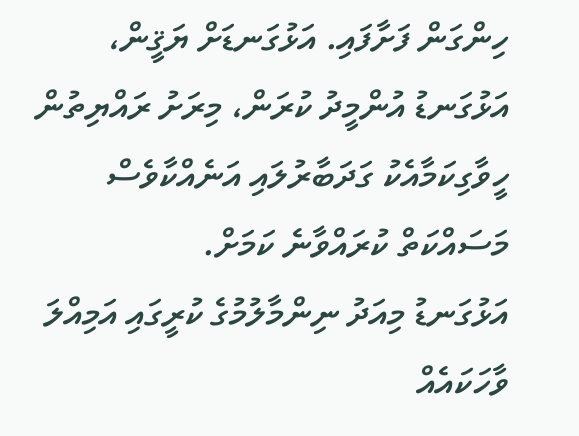ހިންގަން ފަށާފައި. އަޅުގަނޑަށް ޔަޤީން، އަޅުގަނޑު އުންމީދު ކުރަން، މިރަށު ރައްޔިތުން ހީވާގިކަމާއެކު ގަދަބާރުލައި އަނެއްކާވެސް މަސައްކަތް ކުރައްވާނެ ކަމަށް.
އަޅުގަނޑު މިއަދު ނިންމާލުމުގެ ކުރީގައި އަމިއްލަ ވާހަކައެއް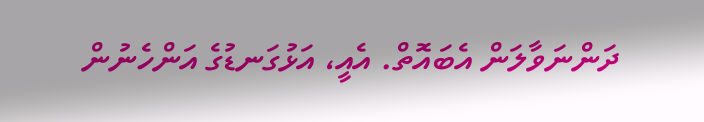ދަންނަވާލަން އެބައޮތް. އެއީ، އަޅުގަނޑުގެ އަންހެނުން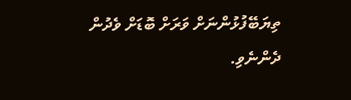ތިޔަބޭފުޅުންނަށް ވަރަށް ބޮޑަށް ވެދުން ދެންނެވި.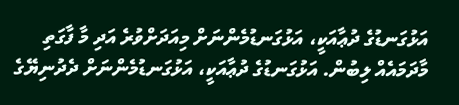އަޅުގަނޑުގެ ދުޢާއަކީ، އަޅުގަނޑުމެންނަށް މިއަދަށްވުރެ އަދި މާ ފާގަތި މާދަމައެއް ލިބުން. އަޅުގަނޑުގެ ދުޢާއަކީ، އަޅުގަނޑުމެންނަށް ދެދުނިޔޭގެ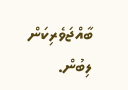ބާއްޖަވެރިކަން ލިބުން.